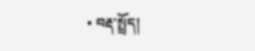• བརྡ་སྤྲོད།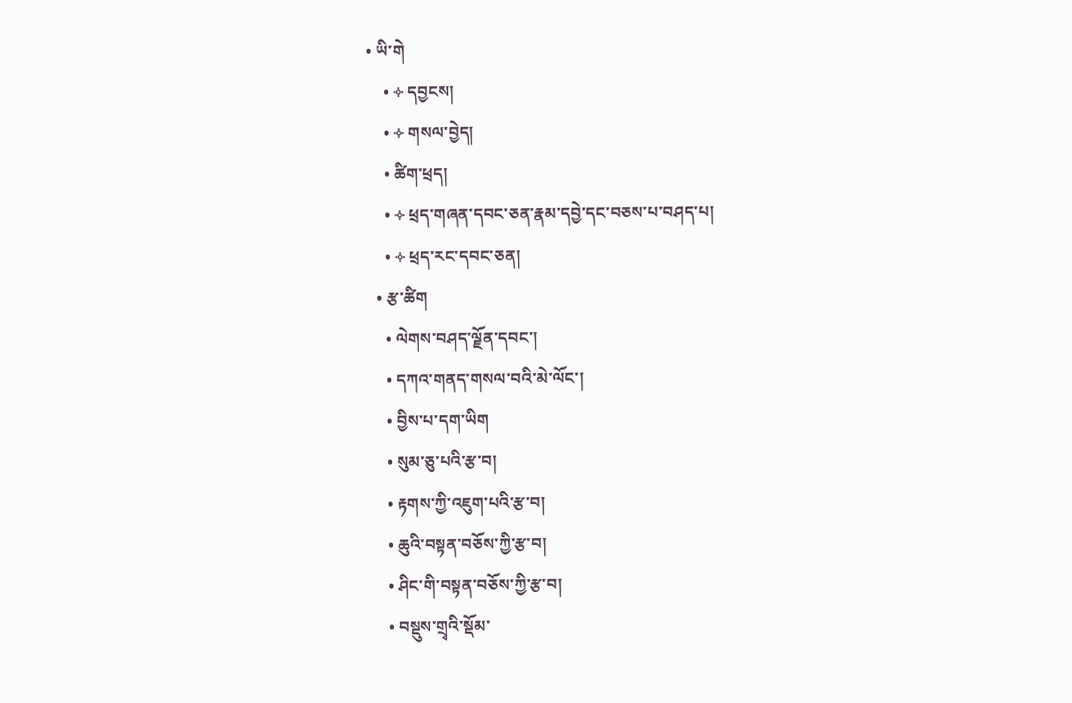• ཡི་གེ
    • ༓ དབྱངས།
    • ༓ གསལ་བྱེད།
    • ཚིག་ཕྲད།
    • ༓ ཕྲད་གཞན་དབང་ཅན་རྣམ་དབྱེ་དང་བཅས་པ་བཤད་པ།
    • ༓ ཕྲད་རང་དབང་ཅན།
  • རྩ་ཚིག
    • ལེགས་བཤད་ལྗོན་དབང་།
    • དཀའ་གནད་གསལ་བའི་མེ་ལོང་།
    • བྱིས་པ་དག་ཡིག
    • སུམ་ཅུ་པའི་རྩ་བ།
    • རྟགས་ཀྱི་འཇུག་པའི་རྩ་བ།
    • ཆུའི་བསྟན་བཅོས་ཀྱི་རྩ་བ།
    • ཤིང་གི་བསྟན་བཅོས་ཀྱི་རྩ་བ།
    • བསྡུས་གྲྭའི་སྡོམ་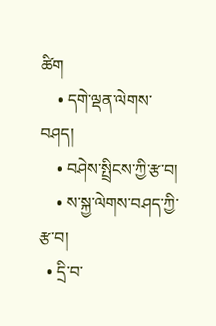ཚིག
    • དགེ་ལྡན་ལེགས་བཤད།
    • བཤེས་སྤྲིངས་ཀྱི་རྩ་བ།
    • ས་སྐྱ་ལེགས་བཤད་ཀྱི་རྩ་བ།
  • དྲི་བ་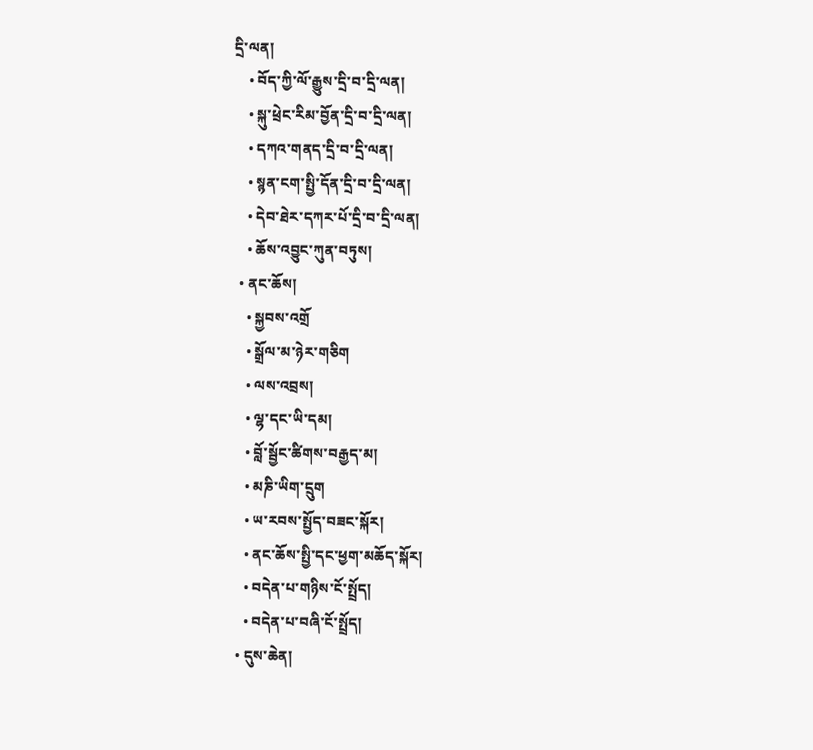དྲི་ལན།
    • བོད་ཀྱི་ལོ་རྒྱུས་དྲི་བ་དྲི་ལན།
    • སྐུ་ཕྲེང་རིམ་བྱོན་དྲི་བ་དྲི་ལན།
    • དཀའ་གནད་དྲི་བ་དྲི་ལན།
    • སྙན་ངག་སྤྱི་དོན་དྲི་བ་དྲི་ལན།
    • དེབ་ཐེར་དཀར་པོ་དྲི་བ་དྲི་ལན།
    • ཆོས་འབྱུང་ཀུན་བཏུས།
  • ནང་ཆོས།
    • སྐྱབས་འགྲོ
    • སྒྲོལ་མ་ཉེར་གཅིག
    • ལས་འབྲས།
    • ལྷ་དང་ཡི་དམ།
    • བློ་སྦྱོང་ཚིགས་བརྒྱད་མ།
    • མཎི་ཡིག་དྲུག
    • ཡ་རབས་སྤྱོད་བཟང་སྐོར།
    • ནང་ཆོས་སྤྱི་དང་ཕྱག་མཆོད་སྐོར།
    • བདེན་པ་གཉིས་ངོ་སྤྲོད།
    • བདེན་པ་བཞི་ངོ་སྤྲོད།
  • དུས་ཆེན།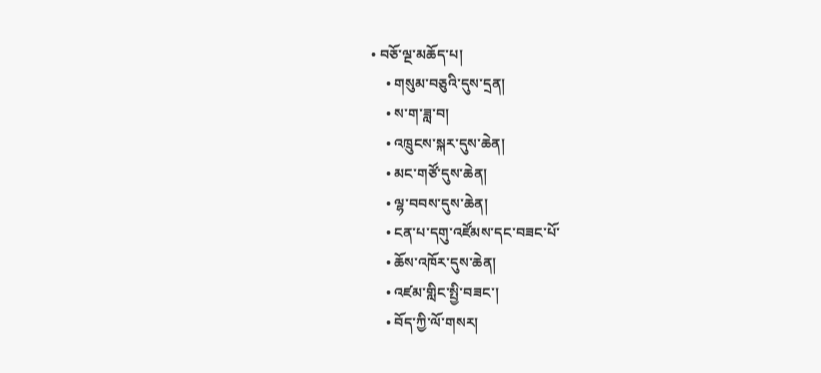• བཅོ་ལྔ་མཆོད་པ།
    • གསུམ་བཅུའི་དུས་དྲན།
    • ས་ག་ཟླ་བ།
    • འཁྲུངས་སྐར་དུས་ཆེན།
    • མང་གཙོ་དུས་ཆེན།
    • ལྷ་བབས་དུས་ཆེན།
    • ངན་པ་དགུ་འཛོམས་དང་བཟང་པོ་
    • ཆོས་འཁོར་དུས་ཆེན།
    • འཛམ་གླིང་སྤྱི་བཟང་།
    • བོད་ཀྱི་ལོ་གསར།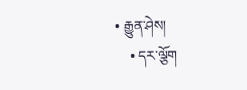• རྒྱུན་ཤེས།
    • དར་ལྕོག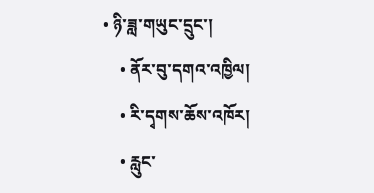• ཉི་ཟླ་གཡུང་དྲུང་།
    • ནོར་བུ་དགའ་འཁྱིལ།
    • རི་དྭགས་ཆོས་འཁོར།
    • རླུང་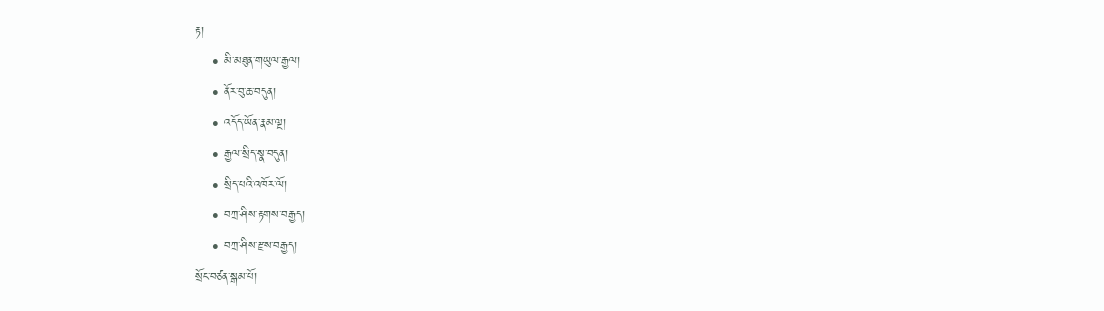རྟ།
    • མི་མཐུན་གཡུལ་རྒྱལ།
    • ནོར་བུ་ཆ་བདུན།
    • འདོད་ཡོན་རྣམ་ལྔ།
    • རྒྱལ་སྲིད་སྣ་བདུན།
    • སྲིད་པའི་འཁོར་ལོ།
    • བཀྲ་ཤིས་རྟགས་བརྒྱད།
    • བཀྲ་ཤིས་རྫས་བརྒྱད།
སྲོང་བཙན་སྒམ་པོ།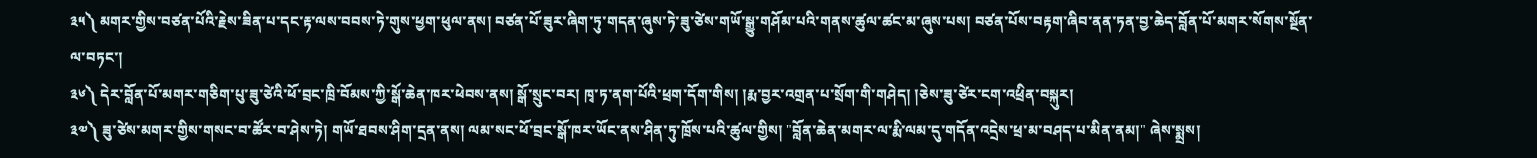༣༥༽ མགར་གྱིས་བཙན་པོའི་རྗེས་ཟིན་པ་དང་རྟ་ལས་བབས་ཏེ་གུས་ཕྱག་ཕུལ་ནས། བཙན་པོ་ཟུར་ཞིག་ཏུ་གདན་ཞུས་ཏེ་ཟུ་ཙེས་གཡོ་སྒྱུ་གཤོམ་པའི་གནས་ཚུལ་ཚང་མ་ཞུས་པས། བཙན་པོས་བརྟག་ཞིབ་ནན་ཏན་བྱ་ཆེད་བློན་པོ་མགར་སོགས་སྔོན་ལ་བཏང་།
༣༦༽ དེར་བློན་པོ་མགར་གཅིག་པུ་ཟུ་ཙེའི་ཕོ་བྲང་ཁྲི་བོམས་ཀྱི་སྒོ་ཆེན་ཁར་ཕེབས་ནས། སྒོ་སྲུང་བར། ཁྭ་ཏ་ནག་པོའི་ཕྲག་དོག་གིས། །རྨ་བྱར་འགྲན་པ་སྲོག་གི་གཤེད། །ཅེས་ཟུ་ཙེར་ངག་འཕྲིན་བསྐུར།
༣༧༽ ཟུ་ཙེས་མགར་གྱིས་གསང་བ་ཚོར་བ་ཤེས་ཏེ། གཡོ་ཐབས་ཤིག་དྲན་ནས། ལམ་སང་ཕོ་བྲང་སྒོ་ཁར་ཡོང་ནས་ཤིན་ཏུ་ཁྲོས་པའི་ཚུལ་གྱིས། "བློན་ཆེན་མགར་ལ་རྨི་ལམ་དུ་གདོན་འདྲེས་ཕྲ་མ་བཤད་པ་མིན་ནམ།" ཞེས་སྨྲས།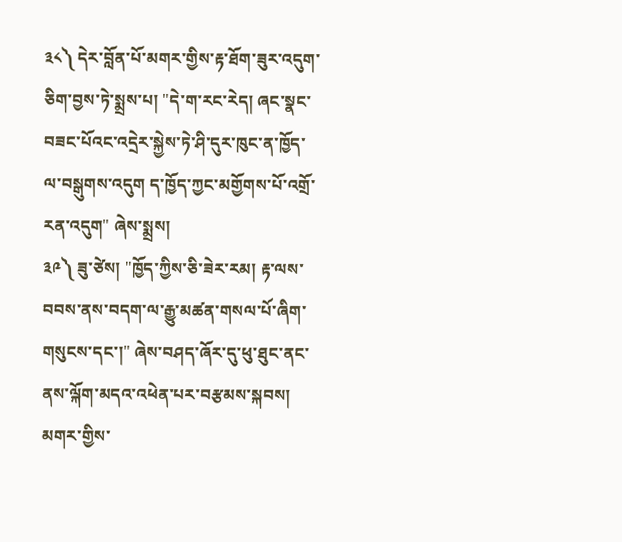༣༨༽ དེར་བློན་པོ་མགར་གྱིས་རྟ་ཐོག་ཟུར་འདུག་ཅིག་བྱས་ཏེ་སྨྲས་པ། "དེ་ག་རང་རེད། ཞང་སྣང་བཟང་པོའང་འདྲེར་སྐྱེས་ཏེ་ཤི་དུར་ཁུང་ན་ཁྱོད་ལ་བསྒུགས་འདུག ད་ཁྱོད་ཀྱང་མགྱོགས་པོ་འགྲོ་རན་འདུག" ཞེས་སྨྲས།
༣༩༽ ཟུ་ཙེས། "ཁྱོད་ཀྱིས་ཅི་ཟེར་རམ། རྟ་ལས་བབས་ནས་བདག་ལ་རྒྱུ་མཚན་གསལ་པོ་ཞིག་གསུངས་དང་།" ཞེས་བཤད་ཞོར་དུ་ཕུ་ཐུང་ནང་ནས་ལྐོག་མདའ་འཕེན་པར་བརྩམས་སྐབས། མགར་གྱིས་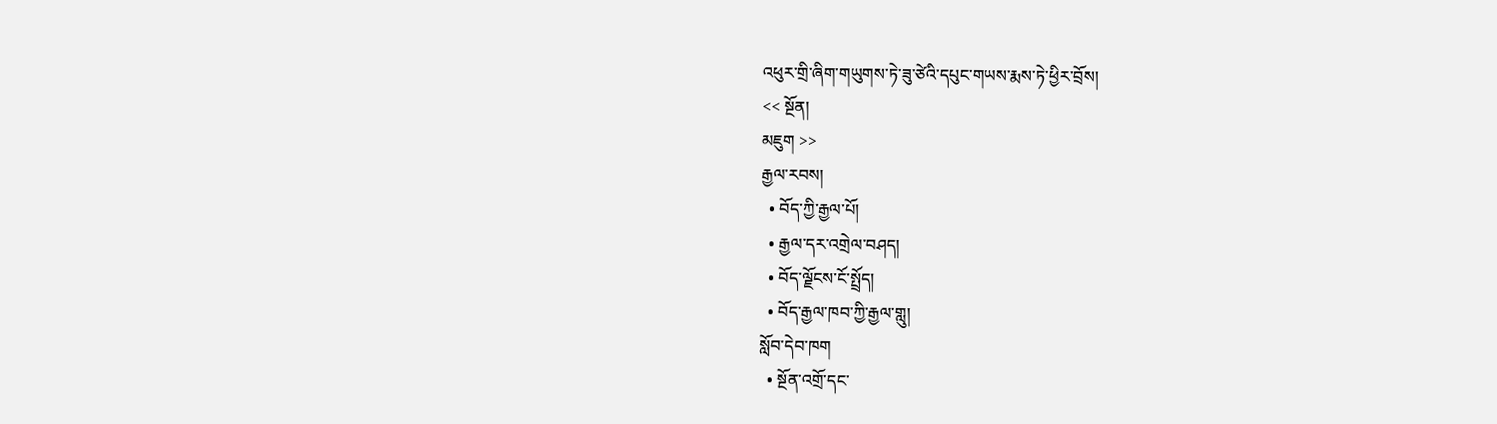འཕུར་གྲི་ཞིག་གཡུགས་ཏེ་ཟུ་ཙེའི་དཔུང་གཡས་རྨས་ཏེ་ཕྱིར་བྲོས།
<< སྔོན།
མཇུག >>
རྒྱལ་རབས།
  • བོད་ཀྱི་རྒྱལ་པོ།
  • རྒྱལ་དར་འགྲེལ་བཤད།
  • བོད་ལྗོངས་ངོ་སྤྲོད།
  • བོད་རྒྱལ་ཁབ་ཀྱི་རྒྱལ་གླུ།
སློབ་དེབ་ཁག
  • སྔོན་འགྲོ་དང་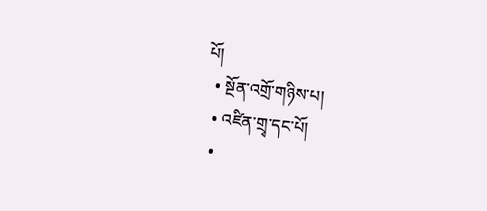པོ།
  • སྔོན་འགྲོ་གཉིས་པ།
  • འཛིན་གྲྭ་དང་པོ།
  •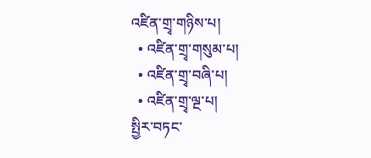འཛིན་གྲྭ་གཉིས་པ།
  • འཛིན་གྲྭ་གསུམ་པ།
  • འཛིན་གྲྭ་བཞི་པ།
  • འཛིན་གྲྭ་ལྔ་པ།
སྤྱིར་བཏང་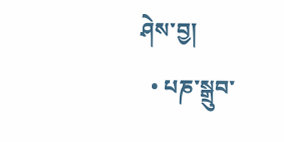ཤེས་བྱ།
  • པཎ་སྒྲུབ་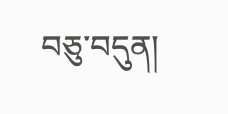བཅུ་བདུན།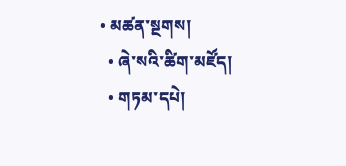• མཚན་སྔགས།
  • ཞེ་སའི་ཚིག་མཛོད།
  • གཏམ་དཔེ།